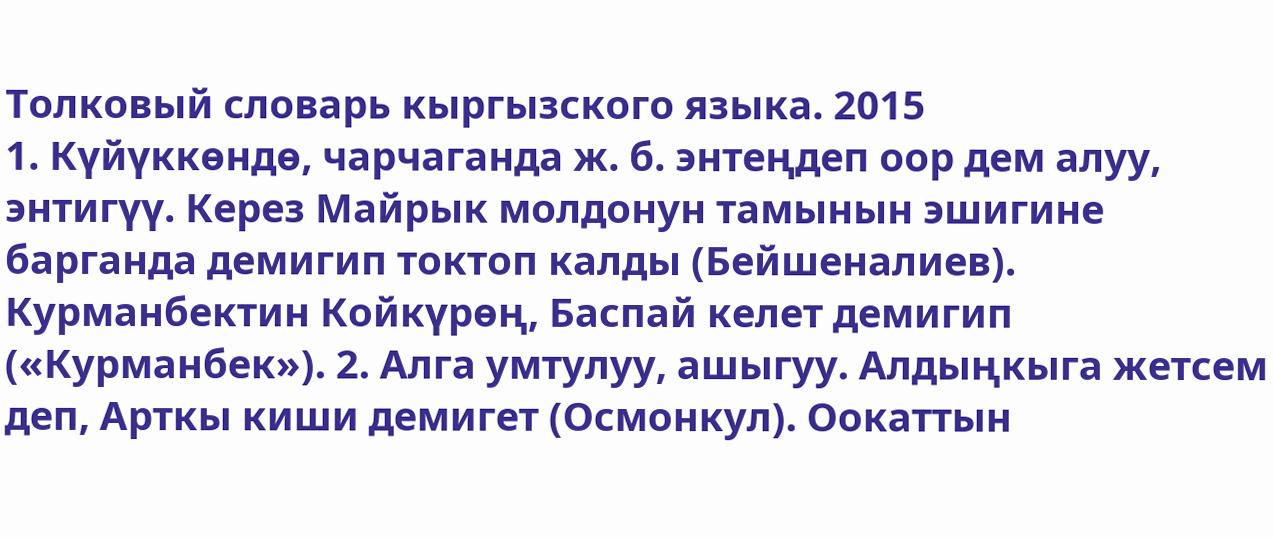Толковый словарь кыргызского языка. 2015
1. Күйүккөндө, чарчаганда ж. б. энтеңдеп оор дем алуу, энтигүү. Керез Майрык молдонун тамынын эшигине барганда демигип токтоп калды (Бейшеналиев). Курманбектин Койкүрөң, Баспай келет демигип («Курманбек»). 2. Алга умтулуу, ашыгуу. Алдыңкыга жетсем деп, Арткы киши демигет (Осмонкул). Оокаттын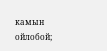камын ойлобой;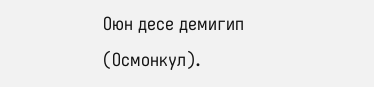Оюн десе демигип (Осмонкул).